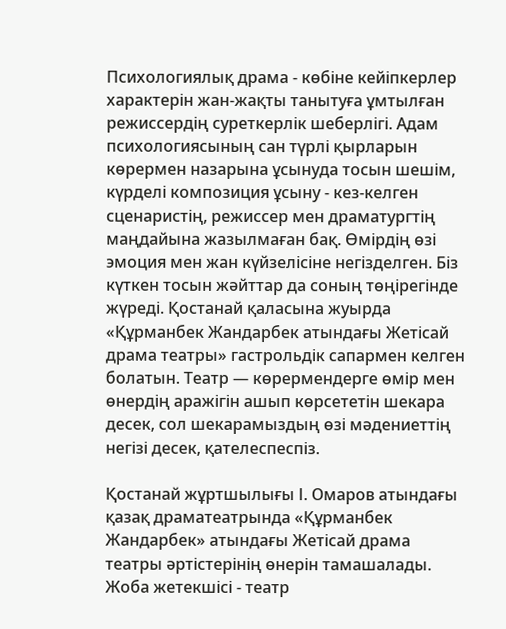Психологиялық драма - көбіне кейіпкерлер характерін жан-жақты танытуға ұмтылған режиссердің суреткерлік шеберлігі. Адам психологиясының сан түрлі қырларын көрермен назарына ұсынуда тосын шешім, күрделі композиция ұсыну - кез-келген сценаристің, режиссер мен драматургтің маңдайына жазылмаған бақ. Өмірдің өзі эмоция мен жан күйзелісіне негізделген. Біз күткен тосын жәйттар да соның төңірегінде жүреді. Қостанай қаласына жуырда «Құрманбек Жандарбек атындағы Жетісай драма театры» гастрольдік сапармен келген болатын. Театр — көрермендерге өмір мен өнердің аражігін ашып көрсететін шекара десек, сол шекарамыздың өзі мәдениеттің негізі десек, қателеспеспіз.

Қостанай жұртшылығы І. Омаров атындағы қазақ драматеатрында «Құрманбек Жандарбек» атындағы Жетісай драма театры әртістерінің өнерін тамашалады. Жоба жетекшісі - театр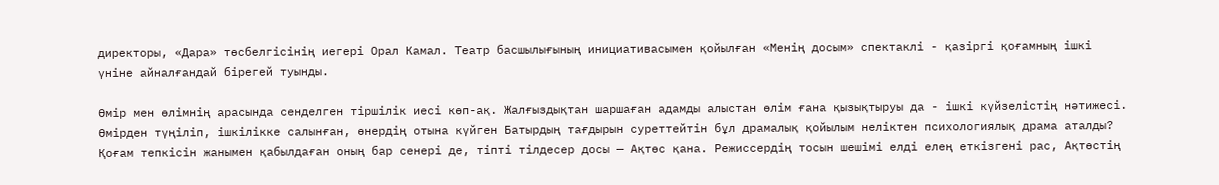директоры, «Дара» төсбелгісінің иегері Орал Камал. Театр басшылығының инициативасымен қойылған «Менің досым» спектаклі - қазіргі қоғамның ішкі үніне айналғандай бірегей туынды.

Өмір мен өлімнің арасында сенделген тіршілік иесі көп-ақ. Жалғыздықтан шаршаған адамды алыстан өлім ғана қызықтыруы да - ішкі күйзелістің нәтижесі. Өмірден түңіліп, ішкілікке салынған, өнердің отына күйген Батырдың тағдырын суреттейтін бұл драмалық қойылым неліктен психологиялық драма аталды?
Қоғам тепкісін жанымен қабылдаған оның бар сенері де, тіпті тілдесер досы — Ақтөс қана. Режиссердің тосын шешімі елді елең еткізгені рас, Ақтөстің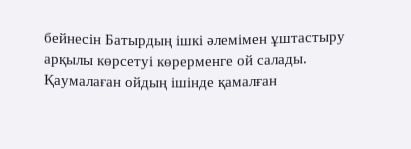бейнесін Батырдың ішкі әлемімен ұштастыру арқылы көрсетуі көрерменге ой салады. Қаумалаған ойдың ішінде қамалған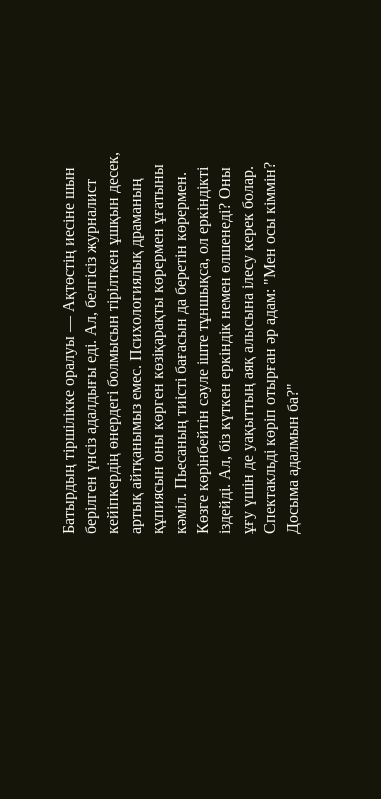Батырдың тіршілікке оралуы — Ақтөстің иесіне шын берілген үнсіз адалдығы еді. Ал, белгісіз журналист кейіпкердің өнердегі болмысын тірілткен ұшқын десек, артық айтқанымыз емес. Психологиялық драманың құпиясын оны көрген көзіқарақты көрермен ұғатыны кәміл. Пьесаның тиісті бағасын да беретін көрермен. Көзге көрінбейтін сәуле іште тұншықса, ол еркіндікті іздейді. Ал, біз күткен еркіндік немен өлшенеді? Оны ұғу үшін де уақыттың аяқ алысына ілесу керек болар.
Спектакльді көріп отырған әр адам: "Мен осы кіммін? Досыма адалмын ба?"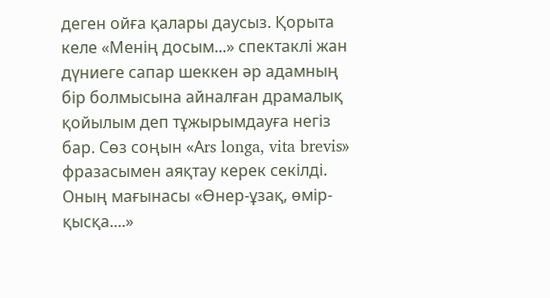деген ойға қалары даусыз. Қорыта келе «Менің досым...» спектаклі жан дүниеге сапар шеккен әр адамның бір болмысына айналған драмалық қойылым деп тұжырымдауға негіз бар. Сөз соңын «Аrs longa, vita brevis» фразасымен аяқтау керек секілді. Оның мағынасы «Өнер-ұзақ, өмір-қысқа....»